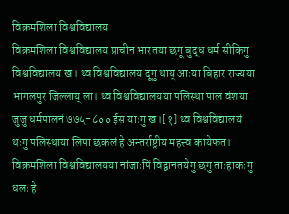विक्रमशिला विश्वविद्यालय
विक्रमशिला विश्वविद्यालय प्राचीन भारतया छगू बुद्ध धर्म सीकिगु विश्वविद्यालय ख। थ्व विश्वविद्यालय दूगु थाय् आःया बिहार राज्यया भागलपुर जिल्लाय् ला। थ्व विश्वविद्यालयया पलिस्था पाल वंशया जुजु धर्मपालनं ७७५-८०० ईस याःगु ख।[१] थ्व विश्वविद्यालयं थःगु पलिस्थाया लिपा छकलं हे अन्तर्राष्ट्रीय महत्त्व कायेफत। विक्रमशिला विश्वविद्यालयया नांजाःपिं विद्वानतयेगु छगु ताःहाकःगु धलः हे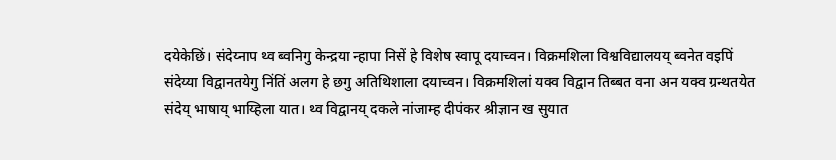दयेकेछिं। संदेय्नाप थ्व ब्वनिगु केन्द्रया न्हापा निसें हे विशेष स्वापू दयाच्वन। विक्रमशिला विश्वविद्यालयय् ब्वनेत वइपिं संदेय्या विद्वानतयेगु निंतिं अलग हे छगु अतिथिशाला दयाच्वन। विक्रमशिलां यक्व विद्वान तिब्बत वना अन यक्व ग्रन्थतयेत संदेय् भाषाय् भाय्हिला यात। थ्व विद्वानय् दकले नांजाम्ह दीपंकर श्रीज्ञान ख सुयात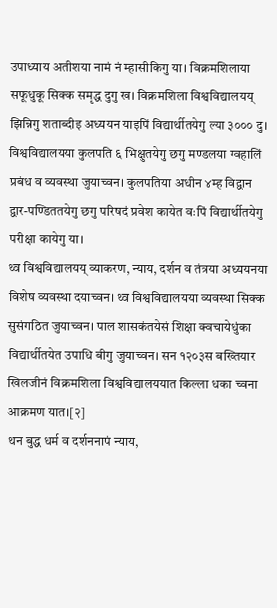उपाध्याय अतीशया नामं नं म्हासीकिगु या। विक्रमशिलाया सफूधुकू सिक्क समृद्ध दुगु ख। विक्रमशिला विश्वविद्यालयय् झिन्निगु शताब्दीइ अध्ययन याइपिं विद्यार्थीतयेगु ल्या ३००० दु। विश्वविद्यालयया कुलपति ६ भिक्षुतयेगु छगु मण्डलया ग्वहालिं प्रबंध व व्यवस्था जुयाच्वन। कुलपतिया अधीन ४म्ह विद्वान द्वार-पण्डिततयेगु छगु परिषदं प्रवेश कायेत वःपिं विद्यार्थीतयेगु परीक्षा कायेगु या।
थ्व विश्वविद्यालयय् व्याकरण, न्याय, दर्शन व तंत्रया अध्ययनया विशेष व्यवस्था दयाच्वन। थ्व विश्वविद्यालयया व्यवस्था सिक्क सुसंगठित जुयाच्वन। पाल शासकंतयेसं शिक्षा क्वचायेधुंका विद्यार्थीतयेत उपाधि बीगु जुयाच्वन। सन १२०३स बख्तियार खिलजीनं विक्रमशिला विश्वविद्यालययात किल्ला धका च्वना आक्रमण यात।[२]
थन बुद्ध धर्म व दर्शननापं न्याय,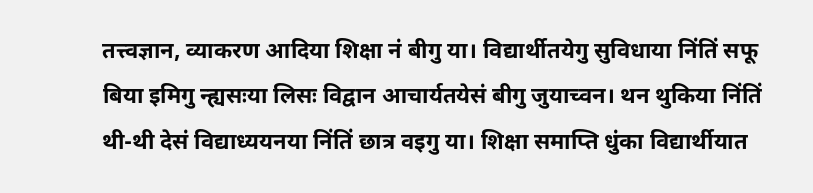तत्त्वज्ञान, व्याकरण आदिया शिक्षा नं बीगु या। विद्यार्थीतयेगु सुविधाया निंतिं सफू बिया इमिगु न्ह्यसःया लिसः विद्वान आचार्यतयेसं बीगु जुयाच्वन। थन थुकिया निंतिं थी-थी देसं विद्याध्ययनया निंतिं छात्र वइगु या। शिक्षा समाप्ति धुंका विद्यार्थीयात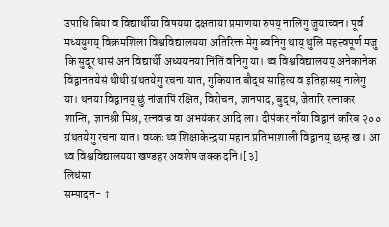उपाधि बिया व विद्यार्थीया विषयया दक्षताया प्रमाणया रुपय् नालिगु जुयाच्वन। पूर्व मध्ययुगय् विक्रमशिला विश्वविद्यालयया अतिरिक्त मेगु ब्वनिगु थाय् थुलि महत्त्वपूर्ण मजु कि सुदूर थासं अन विद्यार्थी अध्ययनया निंतिं वनिगु या। थ्व विश्वविद्यालयय् अनेकानेक विद्वानतयेसं थीथी ग्रंथतयेगु रचना यात, गुकियात बौद्ध साहित्य व इतिहासय् नालेगु या। थनया विद्वानय् छुं नांजापिं रक्षित, विरोचन, ज्ञानपाद, बुद्ध, जेतारि रत्नाकर शान्ति, ज्ञानश्री मिश्र, रत्नवज्र वा अभयंकर आदि ला। दीपंकर नाँया विद्वानं करिब २०० ग्रंथतयेगु रचना यात। वय्कः थ्व शिक्षाकेन्द्रया महान प्रतिभाशाली विद्वानय् छम्ह ख। आ थ्व विश्वविद्यालयया खण्डहर अवशेष जक्क दनि।[३]
लिधंसा
सम्पादन- ↑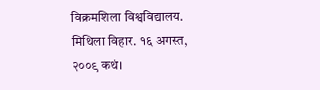विक्रमशिला विश्वविद्यालय. मिथिला विहार. १६ अगस्त, २००९ कथं।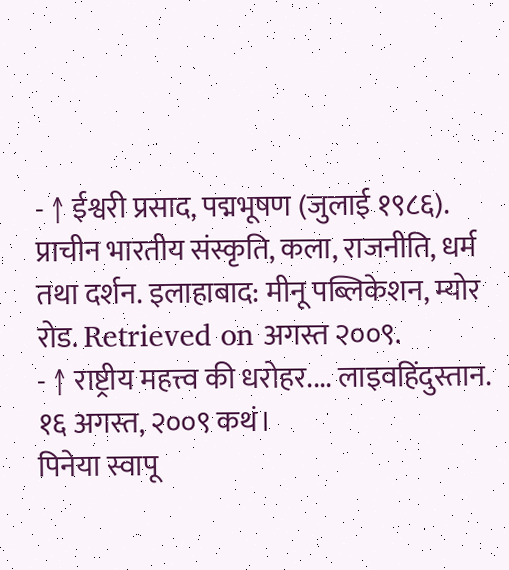- ↑ ईश्वरी प्रसाद, पद्मभूषण (जुलाई १९८६). प्राचीन भारतीय संस्कृति, कला, राजनीति, धर्म तथा दर्शन. इलाहाबाद: मीनू पब्लिकेशन, म्योर रोड. Retrieved on अगस्त २००९.
- ↑ राष्ट्रीय महत्त्व की धरोहर.... लाइवहिंदुस्तान. १६ अगस्त, २००९ कथं।
पिनेया स्वापू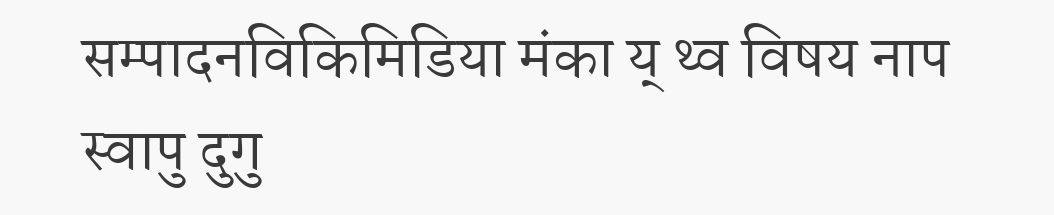सम्पादनविकिमिडिया मंका य् थ्व विषय नाप स्वापु दुगु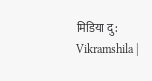मिडिया दु: Vikramshila |